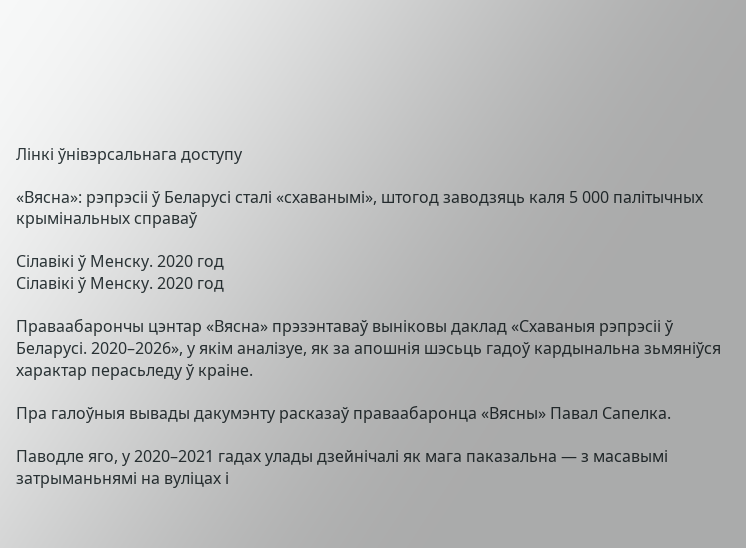Лінкі ўнівэрсальнага доступу

«Вясна»: рэпрэсіі ў Беларусі сталі «схаванымі», штогод заводзяць каля 5 000 палітычных крымінальных справаў

Сілавікі ў Менску. 2020 год
Сілавікі ў Менску. 2020 год

Праваабарончы цэнтар «Вясна» прэзэнтаваў выніковы даклад «Схаваныя рэпрэсіі ў Беларусі. 2020–2026», у якім аналізуе, як за апошнія шэсьць гадоў кардынальна зьмяніўся характар перасьледу ў краіне.

Пра галоўныя вывады дакумэнту расказаў праваабаронца «Вясны» Павал Сапелка.

Паводле яго, у 2020–2021 гадах улады дзейнічалі як мага паказальна — з масавымі затрыманьнямі на вуліцах і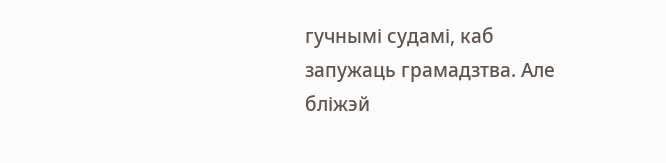гучнымі судамі, каб запужаць грамадзтва. Але бліжэй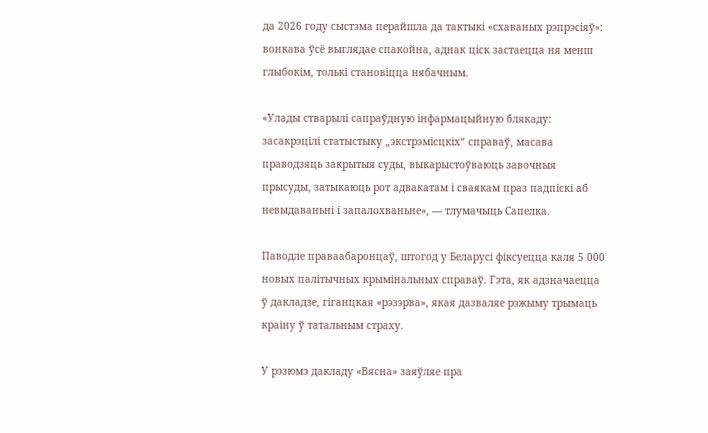да 2026 году сыстэма перайшла да тактыкі «схаваных рэпрэсіяў»: вонкава ўсё выглядае спакойна, аднак ціск застаецца ня менш глыбокім, толькі становіцца нябачным.

«Улады стварылі сапраўдную інфармацыйную блякаду: засакрэцілі статыстыку „экстрэмісцкіх“ справаў, масава праводзяць закрытыя суды, выкарыстоўваюць завочныя прысуды, затыкаюць рот адвакатам і сваякам праз падпіскі аб невыдаваньні і запалохваньне», — тлумачыць Сапелка.

Паводле праваабаронцаў, штогод у Беларусі фіксуецца каля 5 000 новых палітычных крымінальных справаў. Гэта, як адзначаецца ў дакладзе, гіганцкая «рэзэрва», якая дазваляе рэжыму трымаць краіну ў татальным страху.

У рэзюмэ дакладу «Вясна» заяўляе пра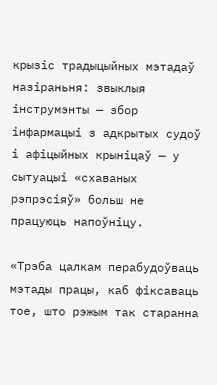крызіс традыцыйных мэтадаў назіраньня: звыклыя інструмэнты — збор інфармацыі з адкрытых судоў і афіцыйных крыніцаў — у сытуацыі «схаваных рэпрэсіяў» больш не працуюць напоўніцу.

«Трэба цалкам перабудоўваць мэтады працы, каб фіксаваць тое, што рэжым так старанна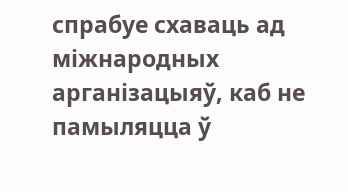спрабуе схаваць ад міжнародных арганізацыяў, каб не памыляцца ў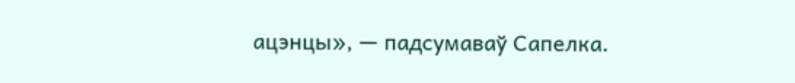ацэнцы», — падсумаваў Сапелка.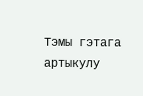Тэмы гэтага артыкулу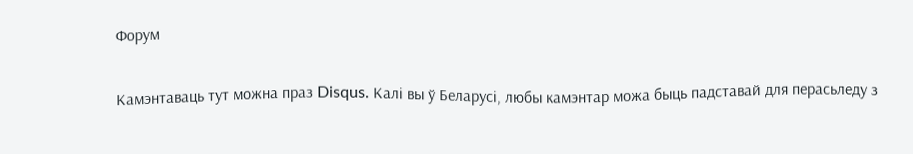Форум

Камэнтаваць тут можна праз Disqus. Калі вы ў Беларусі, любы камэнтар можа быць падставай для перасьледу з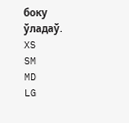боку ўладаў.
XS
SM
MD
LG